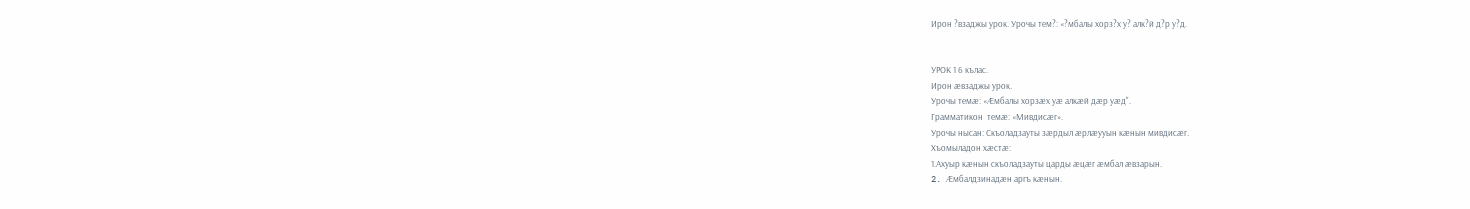Ирон ?взаджы урок. Урочы тем?: «?мбалы хорз?х у? алк?й д?р у?д.


УРОК 1 6 кълас.
Ирон æвзаджы урок.
Урочы темæ: «Æмбалы хорзæх уæ алкæй дæр уæд".
Грамматикон  темæ: «Мивдисæг».
Урочы нысан: Скъоладзауты зæрдыл æрлæууын кæнын мивдисæг.
Хъомыладон хæстæ:
1.Ахуыр кæнын скъоладзауты царды æцæг æмбал æвзарын.
2. Æмбалдзинадæн аргъ кæнын.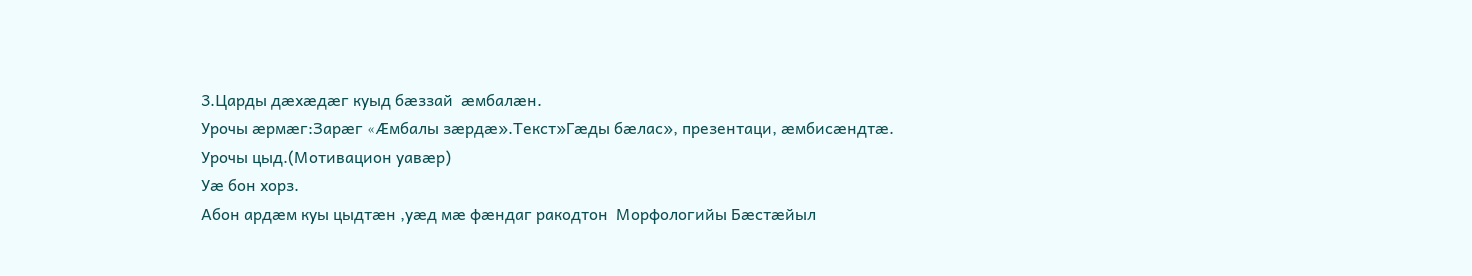3.Царды дæхæдæг куыд бæззай  æмбалæн.
Урочы æрмæг:Зарæг «Æмбалы зæрдæ».Текст»Гæды бæлас», презентаци, æмбисæндтæ.
Урочы цыд.(Мотивацион уавæр)
Уæ бон хорз.
Абон ардæм куы цыдтæн ,уæд мæ фæндаг ракодтон  Морфологийы Бæстæйыл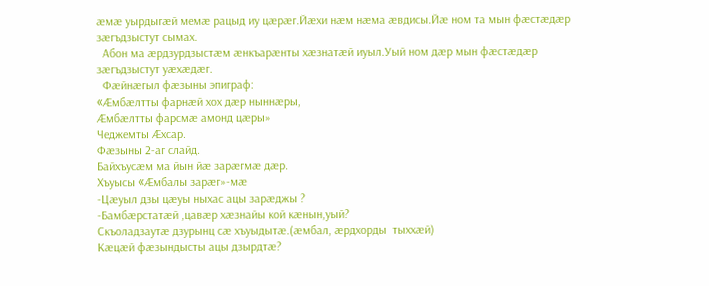æмæ уырдыгæй мемæ рацыд иу цæрæг.Йæхи нæм нæма æвдисы.Йæ ном та мын фæстæдæр зæгъдзыстут сымах.
  Абон ма æрдзурдзыстæм æнкъарæнты хæзнатæй иуыл.Уый ном дæр мын фæстæдæр зæгъдзыстут уæхæдæг.
  Фæйнæгыл фæзыны эпиграф:
«Æмбæлтты фарнæй хох дæр ныннæры,
Æмбæлтты фарсмæ амонд цæры»
Чеджемты Æхсар.
Фæзыны 2-аг слайд.
Байхъусæм ма йын йæ зарæгмæ дæр.
Хъуысы «Æмбалы зарæг»-мæ
-Цæуыл дзы цæуы ныхас ацы зарæджы ?
-Бамбæрстатæй ,цавæр хæзнайы кой кæнын,уый?
Скъоладзаутæ дзурынц сæ хъуыдытæ.(æмбал, æрдхорды  тыххæй)
Кæцæй фæзындысты ацы дзырдтæ?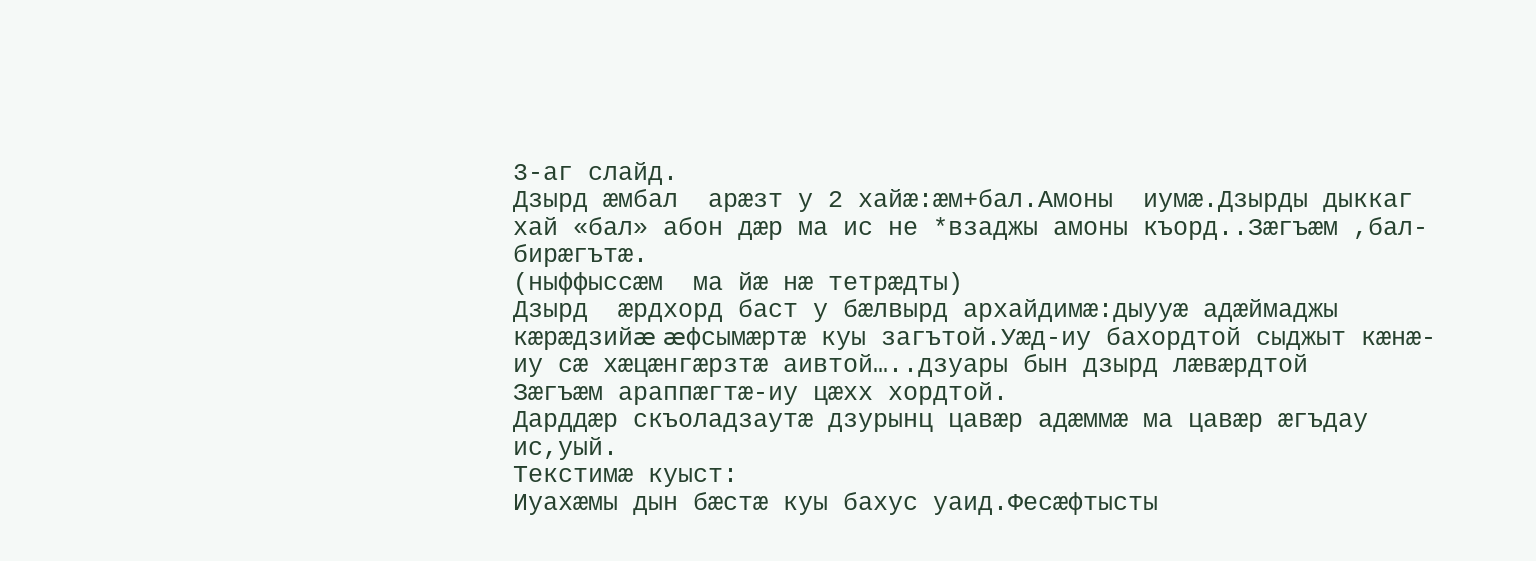3-аг слайд.
Дзырд æмбал  арæзт у 2 хайæ:æм+бал.Амоны  иумæ.Дзырды дыккаг хай «бал» абон дæр ма ис не *взаджы амоны къорд..Зæгъæм ,бал-бирæгътæ.
(ныффыссæм  ма йæ нæ тетрæдты)
Дзырд  æрдхорд баст у бæлвырд архайдимæ:дыууæ адæймаджы  кæрæдзийæ æфсымæртæ куы загътой.Уæд-иу бахордтой сыджыт кæнæ-иу сæ хæцæнгæрзтæ аивтой…..дзуары бын дзырд лæвæрдтой
Зæгъæм араппæгтæ-иу цæхх хордтой.
Дарддæр скъоладзаутæ дзурынц цавæр адæммæ ма цавæр æгъдау ис,уый.
Текстимæ куыст:
Иуахæмы дын бæстæ куы бахус уаид.Фесæфтысты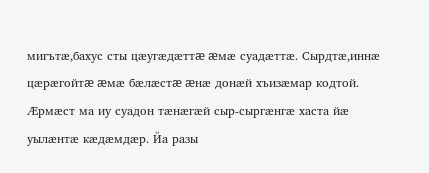мигътæ,бахус сты цæугæдæттæ æмæ суадæттæ. Сырдтæ,иннæ цæрæгойтæ æмæ бæлæстæ æнæ донæй хъизæмар кодтой. Æрмæст ма иу суадон тæнæгæй сыр-сыргæнгæ хаста йæ уылæнтæ кæдæмдæр. Йа разы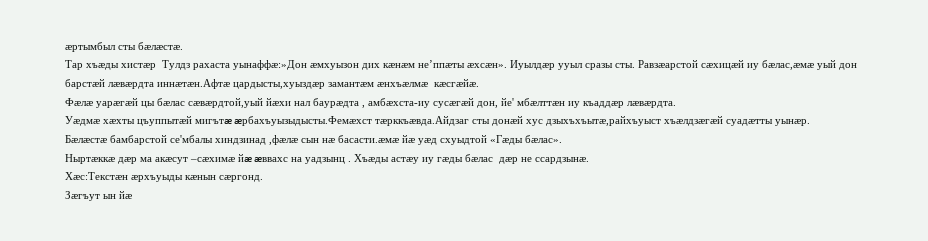æртымбыл сты бæлæстæ.
Тар хъæды хистæр  Тулдз рахаста уынаффæ:»Дон æмхуызон дих кæнæм не’ппæты æхсæн». Иуылдæр ууыл сразы сты. Равзæарстой сæхицæй иу бæлас,æмæ уый дон барстæй лæвæрдта иннæтæн.Афтæ цардысты,хуыздæр замантæм æнхъæлмæ  кæсгæйæ.
Фæлæ уарæгæй цы бæлас сæвæрдтой,уый йæхи нал баурæдта , амбæхста-иу сусæгæй дон, йе' мбæлттæн иу къаддæр лæвæрдта.
Уæдмæ хæхты цъуппытæй мигътæ æрбахъуызыдысты.Фемæхст тæрккъæвда.Айдзаг сты донæй хус дзыхъхъытæ,райхъуыст хъæлдзæгæй суадæтты уынæр.
Бæлæстæ бамбарстой се'мбалы хиндзинад ,фæлæ сын нæ басасти.æмæ йæ уæд схуыдтой «Гæды бæлас».
Ныртæккæ дæр ма акæсут –сæхимæ йæ æввахс на уадзынц . Хъæды астæу иу гæды бæлас  дæр не ссардзынæ.
Хæс:Текстæн æрхъуыды кæнын сæргонд.
Зæгъут ын йæ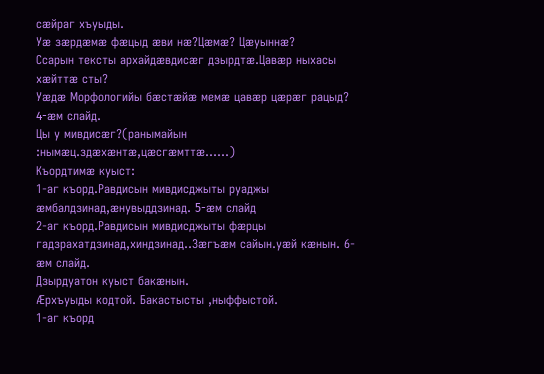сæйраг хъуыды.
Уæ зæрдæмæ фæцыд æви нæ?Цæмæ? Цæуыннæ?
Ссарын тексты архайдæвдисæг дзырдтæ.Цавæр ныхасы хæйттæ сты?
Уæдæ Морфологийы бæстæйæ мемæ цавæр цæрæг рацыд?
4-æм слайд.
Цы у мивдисæг?(ранымайын :нымæц.здæхæнтæ,цæсгæмттæ……)
Къордтимæ куыст:
1-аг къорд.Равдисын мивдисджыты руаджы æмбалдзинад,æнувыддзинад. 5-æм слайд
2-аг къорд.Равдисын мивдисджыты фæрцы гадзрахатдзинад,хиндзинад..Зæгъæм сайын.уæй кæнын. 6-æм слайд.
Дзырдуатон куыст бакæнын.
Æрхъуыды кодтой. Бакастысты ,ныффыстой.
1-аг къорд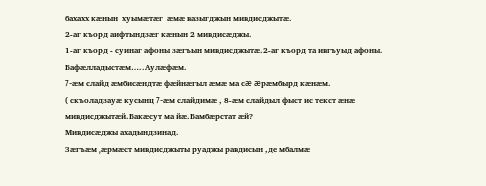бахахх кæнын  хуымæтæг  æмæ вазыгджын мивдисджытæ.
2-аг къорд аифтындзæг кæнын 2 мивдисæджы.
1-аг къорд - суинаг афоны зæгъын мивдисджытæ.2-аг къорд та ивгъуыд афоны.
Бафæлладыстæм…..Аулæфæм.
7-æм слайд æмбисæндтæ фæйнæгыл æмæ ма сæ æрæмбырд кæнæм.
( скъоладзауæ кусынц 7-æм слайдимæ , 8-æм слайдыл фыст ис текст æнæ мивдисджытæй.Бакæсут ма йæ.Бамбæрстат æй?
Мивдисæджы ахадындзинад.
Зæгъæм ,æрмæст мивдисджыты руаджы равдисын ,де мбалмæ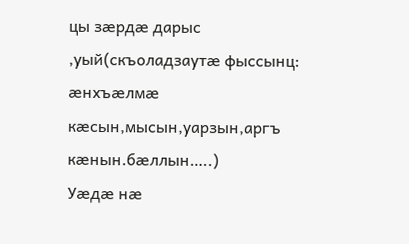цы зæрдæ дарыс ,уый(скъоладзаутæ фыссынц: æнхъæлмæ кæсын,мысын,уарзын,аргъ кæнын.бæллын…..)
Уæдæ нæ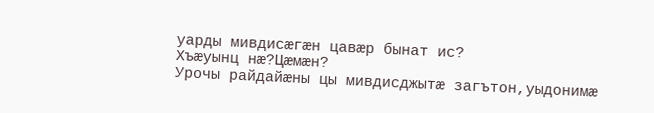уарды мивдисæгæн цавæр бынат ис?
Хъæуынц нæ?Цæмæн?
Урочы райдайæны цы мивдисджытæ загътон,уыдонимæ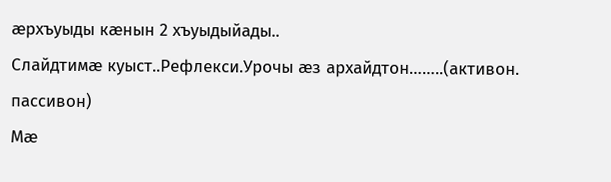æрхъуыды кæнын 2 хъуыдыйады..
Слайдтимæ куыст..Рефлекси.Урочы æз архайдтон……..(активон. пассивон)
Мæ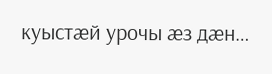куыстæй урочы æз дæн…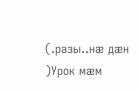(.разы..нæ дæн )Урок мæм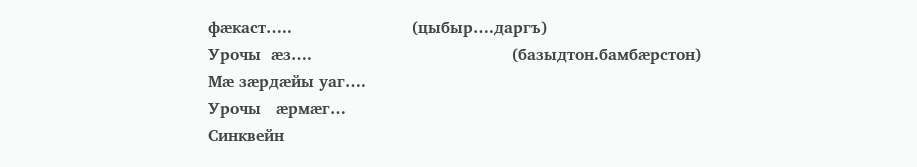фæкаст…..                        (цыбыр….даргъ)
Урочы  æз….                                        (базыдтон.бамбæрстон)
Мæ зæрдæйы уаг….
Урочы   æрмæг…
Синквейн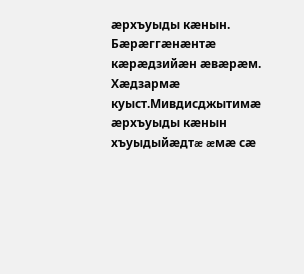æрхъуыды кæнын.
Бæрæггæнæнтæ кæрæдзийæн æвæрæм.
Хæдзармæ куыст.Мивдисджытимæ æрхъуыды кæнын хъуыдыйæдтæ æмæ сæ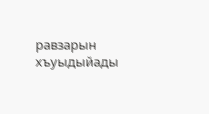равзарын хъуыдыйады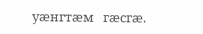уæнгтæм   гæсгæ.